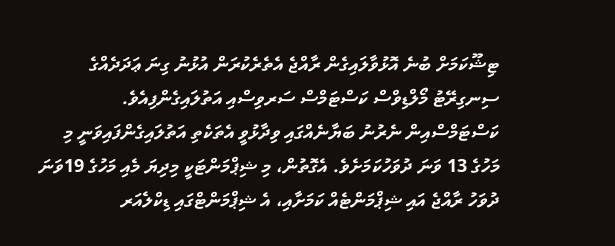ޓިޝޫކަމަށް ބުނެ އޮޅުވާލައިގެން ރާއްޖެ އެތެރެކުރަން އުޅުނު ގިނަ ޢަދަދެއްގެ ސިނގިރޭޓު މޯލްޑިވްސް ކަސްޓަމްސް ސަރވިސްއި އަތުލައިގެންފިއެވެ.
ކަސްޓަމްސްއިން ނެރުނު ބަޔާނެއްގައި ވިދާޅުވީ އެތަކެތި އަތުލައިގެންފައިވަނީ މި މަހުގެ 13 ވަނަ ދުވަހުކަމަށެވެ. އެގޮތުން، މި ޝިޕްމަންޓަކީ މިދިޔަ މެއި މަހުގެ 19ވަނަ ދުވަހު ރާއްޖެ އައި ޝިޕްމަންޓެއް ކަމަށާއި، އެ ޝިޕްމަންޓްގައި ޑިކްލެއަރ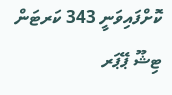ކޮށްފައިވަނީ 343 ކަރޓަން ޓިޝޫ ޕޭޕަރ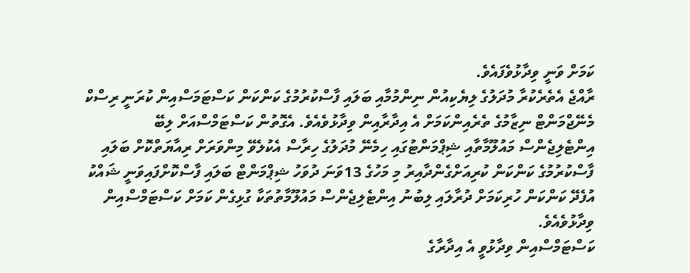ކަމަށް ވަނީ ވިދާޅުވެފައެވެ.
ރާއްޖެ އެތެރެކުރާ މުދަލުގެ ލިޔެކިއުން ނިންމުމާއި ބަލައި ފާސްކުރުމުގެ ކަންކަން ކަސްޓަމަސްއިން ކުރަނީ ރިސްކް މެނޭޖްމަންޓް ނިޒާމުގެ ތެރެއިންކަމަށް އެ އިދާރާއިން ވިދާޅުވެއެވެ. އެގޮތުން ކަސްޓަމްސްއަށް ލިބޭ އިންޓެލިޖެންސް މައުލޫމާތާއި ޝިޕްމަންޓުގައި ހިމެނޭ މުދަލުގެ ހިރާސް އެކުލެވޭ މިންވަރަށް ރިއާޔަތްކޮށް ބަލައި ފާސްކުރުމުގެ ކަންކަން ކުރިއަށްގެންދާއިރު މި މަހުގެ 13ވަނަ ދުވަހު ޝިޕްމަންޓް ބަލައި ފާސްކޮށްފައިވަނީ ޝައްކު އުފެދޭ ކަންކަން ހުރިކަމަށް ދުރާލައި ލިބުނު އިންޓެލިޖެންސް މައުލޫމާތުތަކާ ގުޅިގެން ކަމަށް ކަސްޓަމްސްއިން ވިދާޅުވެއެވެ.
ކަސްޓަމްސްއިން ވިދާޅުވީ އެ އިދާރާގެ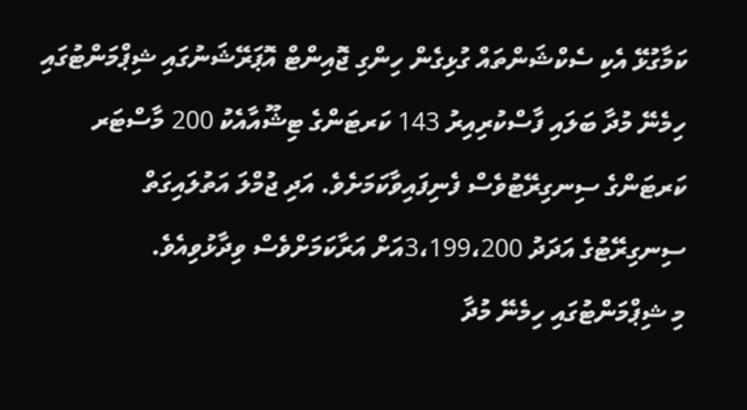ކަމާގުޅޭ އެކި ސެކްޝަންތައް ގުޅިގެން ހިންގި ޖޮއިންޓް އޮޕަރޭޝަނުގައި ޝިޕްމަންޓުގައި ހިމެނޭ މުދާ ބަލައި ފާސްކުރިއިރު 143 ކަރޓަންގެ ޓިޝޫއާއެކު 200 މާސްޓަރ ކަރޓަންގެ ސިނގިރޭޓުވެސް ފެނިފައިވާކަމަށެވެ. އަދި ޖުމްލަ އަތުލައިގަތް ސިނގިރޭޓުގެ އަދަދު 3،199،200އަށް އަރާކަމަށްވެސް ވިދާޅުވިއެވެ.
މި ޝިޕްމަންޓުގައި ހިމެނޭ މުދާ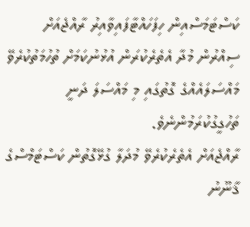ކަސްޓަމަސްއިން ހިފަހައްޓާފައިވާއިރު ރާއްޖެއަށް ސިއްރުން މުދާ އެތެރެކުރަން އުޅުނުކަމަށް ތުހުމަތުކުރެވޭ މައްސަލައެއްގެ ގޮތުގައި މި މައްސަލަ ދަނީ ތަހުގީގުކުރަމުންނެވެ.
ރާއްޖެއަށް އެތެރެކުރެވޭ މުދަލާ ގުޅޭގޮތުން ކަސްޓަމްސްގެ ޤާނޫނު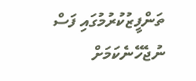ތަންފީޒުކުރުމުގައި ފަސް ނުޖެހޭނެކަމަށް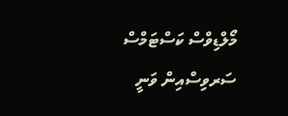މޯލްޑިވްސް ކަސްޓަމްސް ސަރވިސްއިން ވަނީ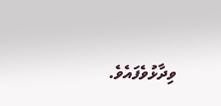ވިދާޅުވެފައެވެ.